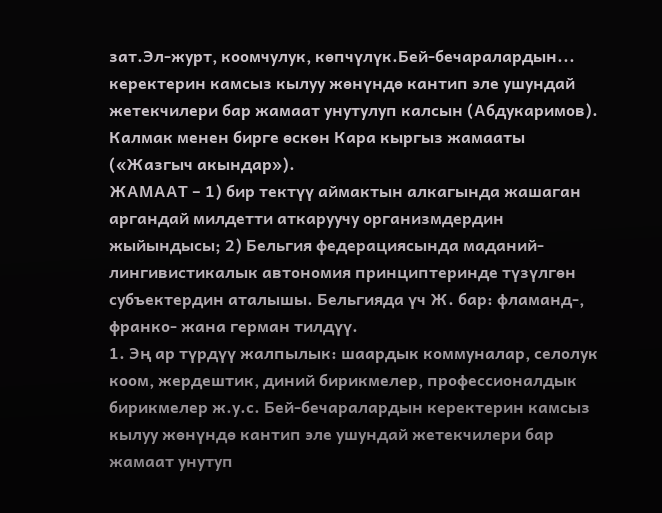зат.Эл-журт, коомчулук, көпчүлүк.Бей-бечаралардын... керектерин камсыз кылуу жөнүндө кантип эле ушундай жетекчилери бар жамаат унутулуп калсын (Абдукаримов). Калмак менен бирге өскөн Кара кыргыз жамааты («Жазгыч акындар»).
ЖАМААТ – 1) бир тектүү аймактын алкагында жашаган аргандай милдетти аткаруучу организмдердин жыйындысы; 2) Бельгия федерациясында маданий-лингивистикалык автономия принциптеринде түзүлгөн субъектердин аталышы. Бельгияда үч Ж. бар: фламанд-, франко- жана герман тилдүү.
1. Эң ар түрдүү жалпылык: шаардык коммуналар, селолук коом, жердештик, диний бирикмелер, профессионалдык бирикмелер ж.у.с. Бей-бечаралардын керектерин камсыз кылуу жөнүндө кантип эле ушундай жетекчилери бар жамаат унутуп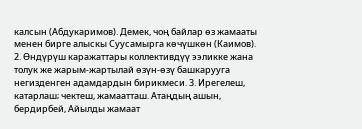калсын (Абдукаримов). Демек, чоң байлар өз жамааты менен бирге алыскы Суусамырга көчүшкөн (Каимов). 2. Өндүрүш каражаттары коллективдүү ээликке жана толук же жарым-жартылай өзүн-өзү башкарууга негизденген адамдардын бирикмеси. 3. Ирегелеш, катарлаш; чектеш, жамаатташ. Атаңдың ашын, бердирбей, Айылды жамаат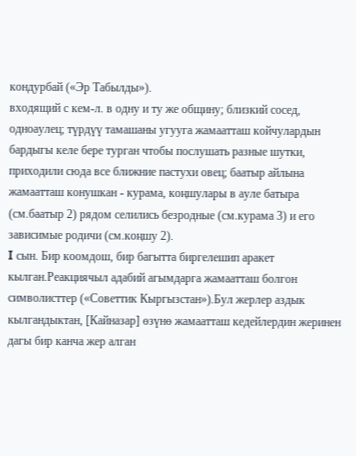кондурбай («Эр Табылды»).
входящий с кем-л. в одну и ту же общину; близкий сосед, одноаулец; түрдүү тамашаны угууга жамаатташ койчулардын бардыгы келе бере турган чтобы послушать разные шутки, приходили сюда все ближние пастухи овец; баатыр айлына жамаатташ конушкан - курама, коңшулары в ауле батыра (см.баатыр 2) рядом селились безродные (см.курама 3) и его зависимые родичи (см.коңшу 2).
I сын. Бир коомдош, бир багытта биргелешип аракет кылган.Реакциячыл адабий агымдарга жамаатташ болгон символисттер («Советтик Кыргызстан»).Бул жерлер аздык кылгандыктан, [Кайназар] өзүнө жамаатташ кедейлердин жеринен дагы бир канча жер алган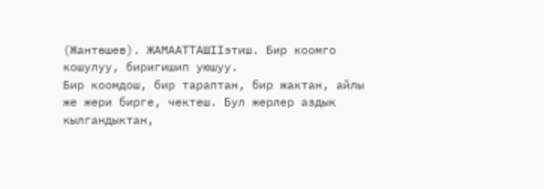(Жантөшев). ЖАМААТТАШIIэтиш. Бир коомго кошулуу, биригишип уюшуу.
Бир коомдош, бир тараптан, бир жактан, айлы же жери бирге, чектеш. Бул жерлер аздык кылгандыктан,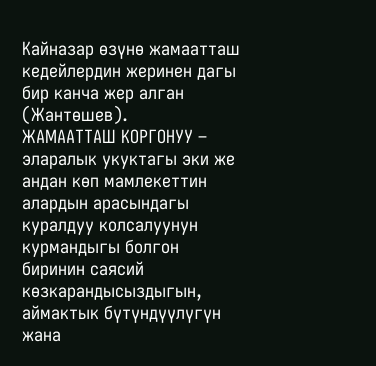Кайназар өзүнө жамаатташ кедейлердин жеринен дагы бир канча жер алган (Жантөшев).
ЖАМААТТАШ КОРГОНУУ – эларалык укуктагы эки же андан көп мамлекеттин алардын арасындагы куралдуу колсалуунун курмандыгы болгон биринин саясий көзкарандысыздыгын, аймактык бүтүндүүлүгүн жана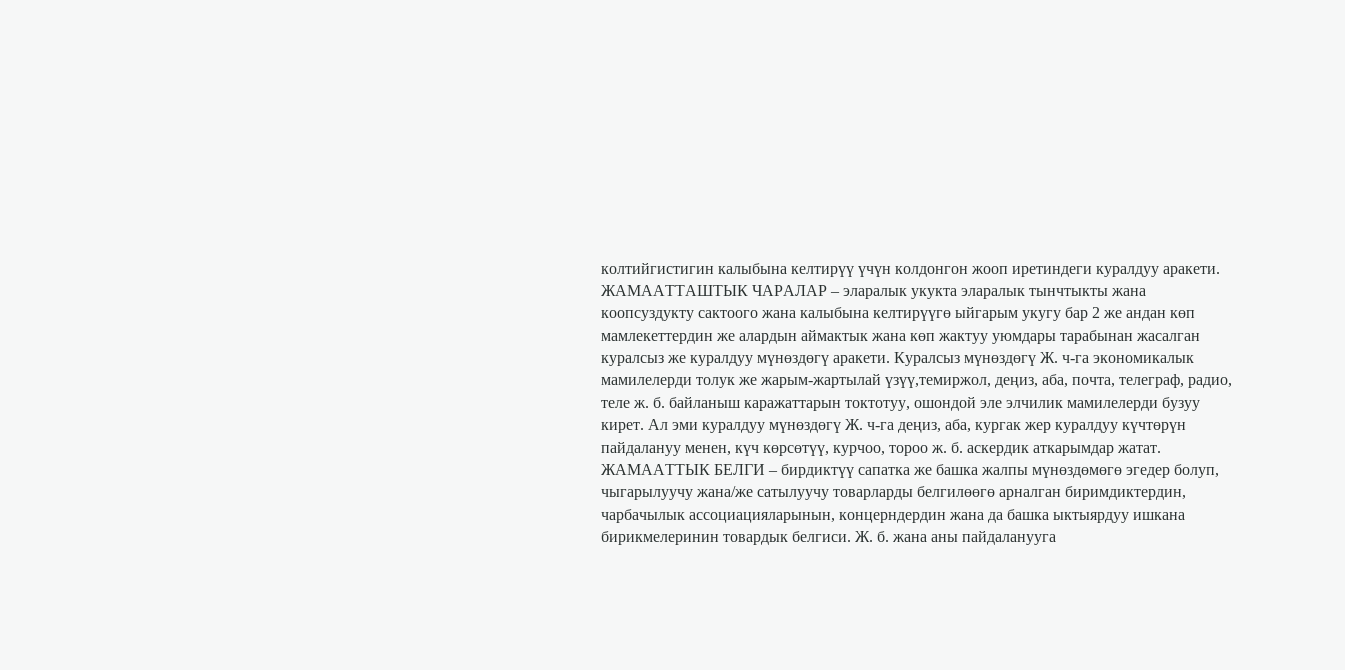колтийгистигин калыбына келтирүү үчүн колдонгон жооп иретиндеги куралдуу аракети.
ЖАМААТТАШТЫК ЧАРАЛАР – эларалык укукта эларалык тынчтыкты жана коопсуздукту сактоого жана калыбына келтирүүгө ыйгарым укугу бар 2 же андан көп мамлекеттердин же алардын аймактык жана көп жактуу уюмдары тарабынан жасалган куралсыз же куралдуу мүнөздөгү аракети. Куралсыз мүнөздөгү Ж. ч-га экономикалык мамилелерди толук же жарым-жартылай үзүү,темиржол, деңиз, аба, почта, телеграф, радио, теле ж. б. байланыш каражаттарын токтотуу, ошондой эле элчилик мамилелерди бузуу кирет. Ал эми куралдуу мүнөздөгү Ж. ч-га деңиз, аба, кургак жер куралдуу күчтөрүн пайдалануу менен, күч көрсөтүү, курчоо, тороо ж. б. аскердик аткарымдар жатат.
ЖАМААТТЫК БЕЛГИ – бирдиктүү сапатка же башка жалпы мүнөздөмөгө эгедер болуп, чыгарылуучу жана/же сатылуучу товарларды белгилөөгө арналган биримдиктердин, чарбачылык ассоциацияларынын, концерндердин жана да башка ыктыярдуу ишкана бирикмелеринин товардык белгиси. Ж. б. жана аны пайдаланууга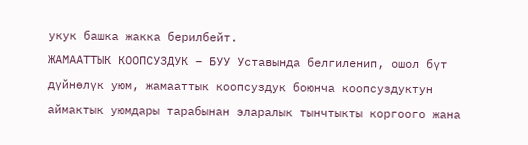укук башка жакка берилбейт.
ЖАМААТТЫК КООПСУЗДУК – БУУ Уставында белгиленип, ошол бүт дүйнөлүк уюм, жамааттык коопсуздук боюнча коопсуздуктун аймактык уюмдары тарабынан эларалык тынчтыкты коргоого жана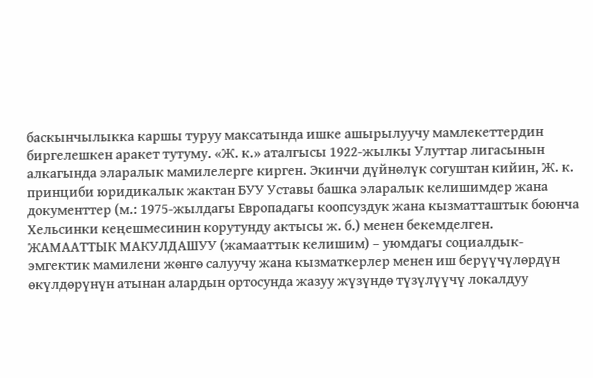баскынчылыкка каршы туруу максатында ишке ашырылуучу мамлекеттердин биргелешкен аракет тутуму. «Ж. к.» аталгысы 1922-жылкы Улуттар лигасынын алкагында эларалык мамилелерге кирген. Экинчи дүйнөлүк согуштан кийин, Ж. к. принциби юридикалык жактан БУУ Уставы башка эларалык келишимдер жана документтер (м.: 1975-жылдагы Европадагы коопсуздук жана кызматташтык боюнча Хельсинки кеңешмесинин корутунду актысы ж. б.) менен бекемделген.
ЖАМААТТЫК МАКУЛДАШУУ (жамааттык келишим) – уюмдагы социалдык-эмгектик мамилени жөнгө салуучу жана кызматкерлер менен иш берүүчүлөрдүн өкүлдөрүнүн атынан алардын ортосунда жазуу жүзүндө түзүлүүчү локалдуу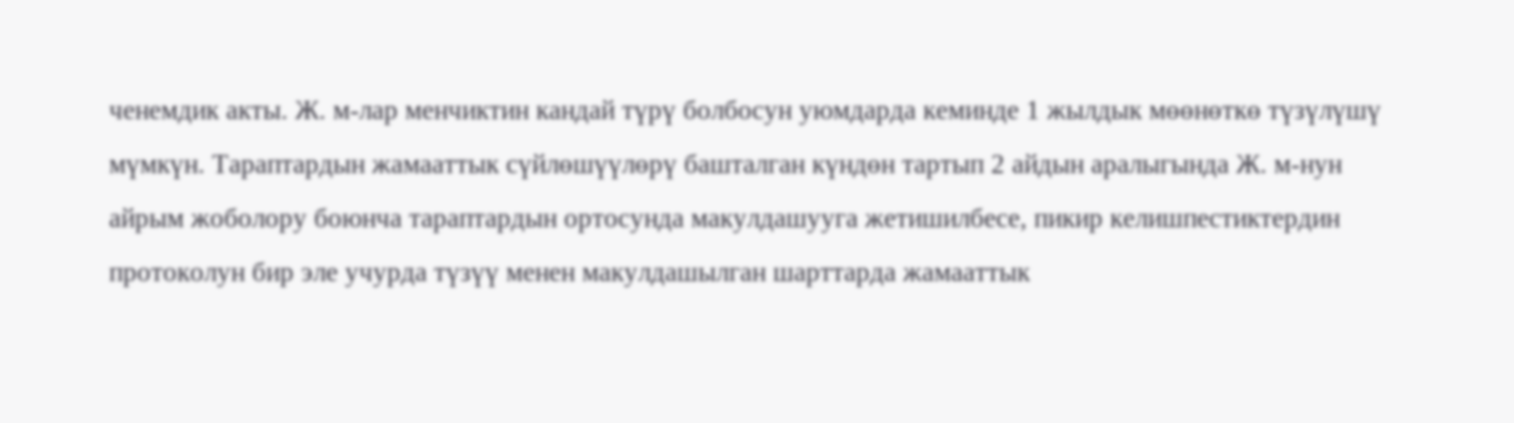ченемдик акты. Ж. м-лар менчиктин кандай түрү болбосун уюмдарда кеминде 1 жылдык мөөнөткө түзүлүшү мүмкүн. Тараптардын жамааттык сүйлөшүүлөрү башталган күндөн тартып 2 айдын аралыгында Ж. м-нун айрым жоболору боюнча тараптардын ортосунда макулдашууга жетишилбесе, пикир келишпестиктердин протоколун бир эле учурда түзүү менен макулдашылган шарттарда жамааттык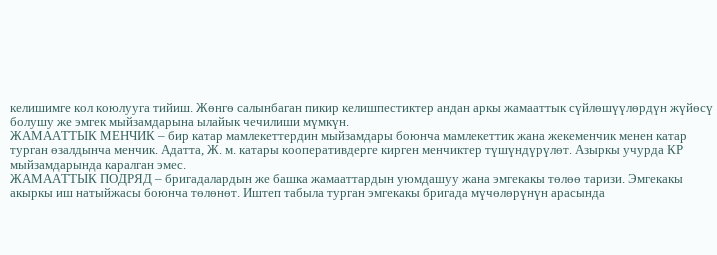келишимге кол коюлууга тийиш. Жөнгө салынбаган пикир келишпестиктер андан аркы жамааттык сүйлөшүүлөрдүн жүйөсү болушу же эмгек мыйзамдарына ылайык чечилиши мүмкүн.
ЖАМААТТЫК МЕНЧИК – бир катар мамлекеттердин мыйзамдары боюнча мамлекеттик жана жекеменчик менен катар турган өзалдынча менчик. Адатта, Ж. м. катары кооперативдерге кирген менчиктер түшүндүрүлөт. Азыркы учурда КР мыйзамдарында каралган эмес.
ЖАМААТТЫК ПОДРЯД – бригадалардын же башка жамааттардын уюмдашуу жана эмгекакы төлөө таризи. Эмгекакы акыркы иш натыйжасы боюнча төлөнөт. Иштеп табыла турган эмгекакы бригада мүчөлөрүнүн арасында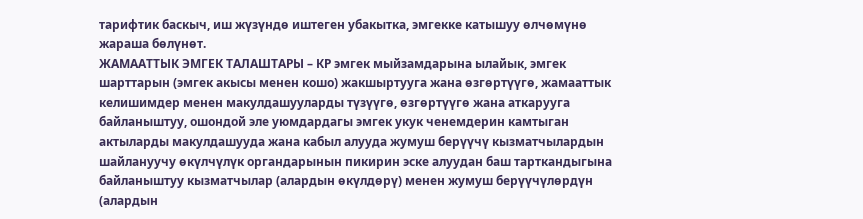тарифтик баскыч, иш жүзүндө иштеген убакытка, эмгекке катышуу өлчөмүнө жараша бөлүнөт.
ЖАМААТТЫК ЭМГЕК ТАЛАШТАРЫ – КР эмгек мыйзамдарына ылайык, эмгек шарттарын (эмгек акысы менен кошо) жакшыртууга жана өзгөртүүгө, жамааттык келишимдер менен макулдашууларды түзүүгө, өзгөртүүгө жана аткарууга байланыштуу, ошондой эле уюмдардагы эмгек укук ченемдерин камтыган актыларды макулдашууда жана кабыл алууда жумуш берүүчү кызматчылардын шайлануучу өкүлчүлүк органдарынын пикирин эске алуудан баш тарткандыгына байланыштуу кызматчылар (алардын өкүлдөрү) менен жумуш берүүчүлөрдүн (алардын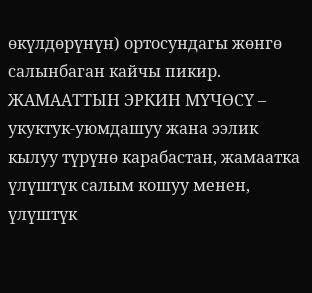өкүлдөрүнүн) ортосундагы жөнгө салынбаган кайчы пикир.
ЖАМААТТЫН ЭРКИН МҮЧӨСҮ – укуктук-уюмдашуу жана ээлик кылуу түрүнө карабастан, жамаатка үлүштүк салым кошуу менен, үлүштүк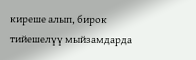киреше алып, бирок тийешелүү мыйзамдарда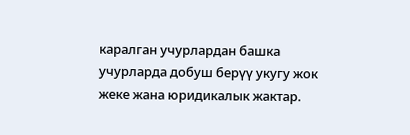каралган учурлардан башка учурларда добуш берүү укугу жок жеке жана юридикалык жактар.